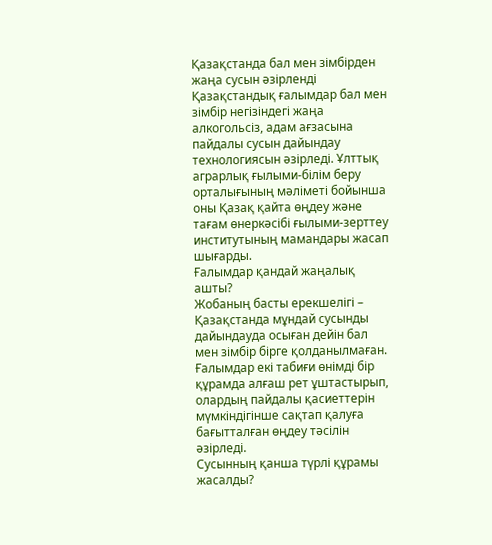Қазақстанда бал мен зімбірден жаңа сусын әзірленді
Қазақстандық ғалымдар бал мен зімбір негізіндегі жаңа алкогольсіз, адам ағзасына пайдалы сусын дайындау технологиясын әзірледі. Ұлттық аграрлық ғылыми-білім беру орталығының мәліметі бойынша оны Қазақ қайта өңдеу және тағам өнеркәсібі ғылыми-зерттеу институтының мамандары жасап шығарды.
Ғалымдар қандай жаңалық ашты?
Жобаның басты ерекшелігі – Қазақстанда мұндай сусынды дайындауда осыған дейін бал мен зімбір бірге қолданылмаған. Ғалымдар екі табиғи өнімді бір құрамда алғаш рет ұштастырып, олардың пайдалы қасиеттерін мүмкіндігінше сақтап қалуға бағытталған өңдеу тәсілін әзірледі.
Сусынның қанша түрлі құрамы жасалды?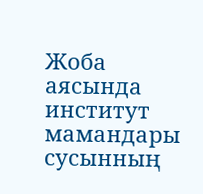Жоба аясында институт мамандары сусынның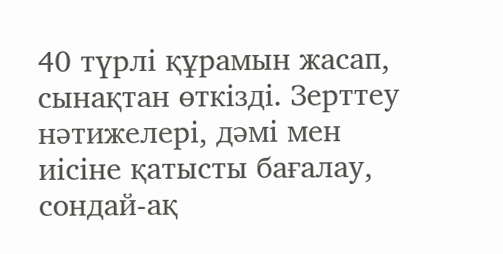40 түрлі құрамын жасап, сынақтан өткізді. Зерттеу нәтижелері, дәмі мен иісіне қатысты бағалау, сондай-ақ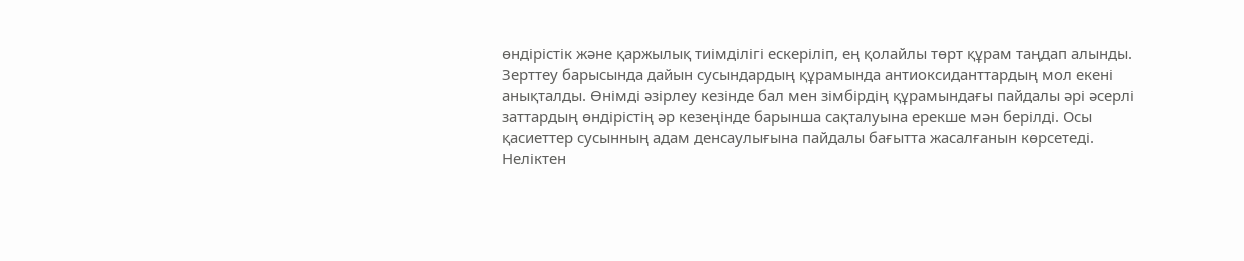өндірістік және қаржылық тиімділігі ескеріліп, ең қолайлы төрт құрам таңдап алынды.
Зерттеу барысында дайын сусындардың құрамында антиоксиданттардың мол екені анықталды. Өнімді әзірлеу кезінде бал мен зімбірдің құрамындағы пайдалы әрі әсерлі заттардың өндірістің әр кезеңінде барынша сақталуына ерекше мән берілді. Осы қасиеттер сусынның адам денсаулығына пайдалы бағытта жасалғанын көрсетеді.
Неліктен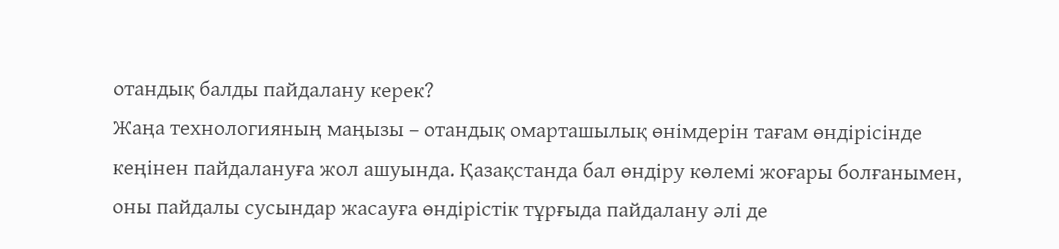отандық балды пайдалану керек?
Жаңа технологияның маңызы – отандық омарташылық өнімдерін тағам өндірісінде кеңінен пайдалануға жол ашуында. Қазақстанда бал өндіру көлемі жоғары болғанымен, оны пайдалы сусындар жасауға өндірістік тұрғыда пайдалану әлі де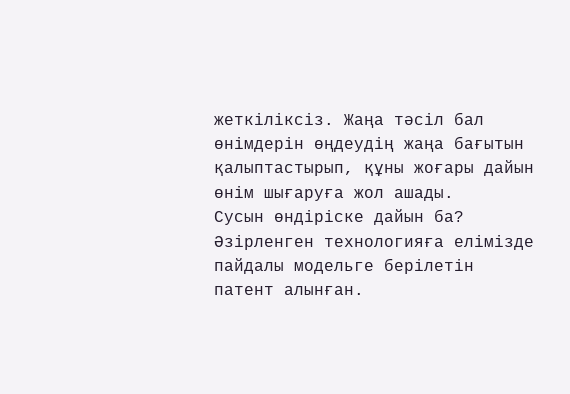жеткіліксіз. Жаңа тәсіл бал өнімдерін өңдеудің жаңа бағытын қалыптастырып, құны жоғары дайын өнім шығаруға жол ашады.
Сусын өндіріске дайын ба?
Әзірленген технологияға елімізде пайдалы модельге берілетін патент алынған.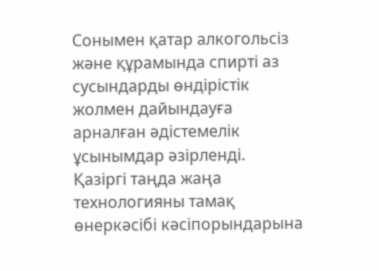Сонымен қатар алкогольсіз және құрамында спирті аз сусындарды өндірістік жолмен дайындауға арналған әдістемелік ұсынымдар әзірленді.
Қазіргі таңда жаңа технологияны тамақ өнеркәсібі кәсіпорындарына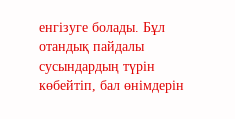енгізуге болады. Бұл отандық пайдалы сусындардың түрін көбейтіп, бал өнімдерін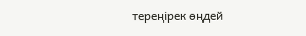тереңірек өңдей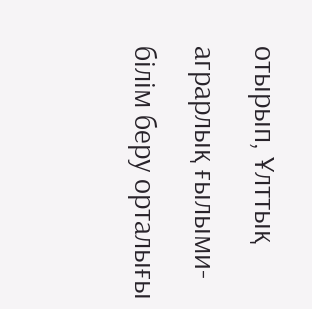отырып, Ұлттық аграрлық ғылыми-білім беру орталығы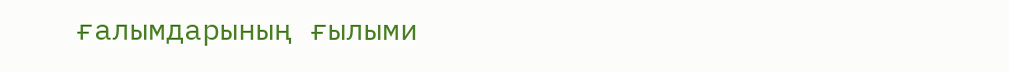ғалымдарының ғылыми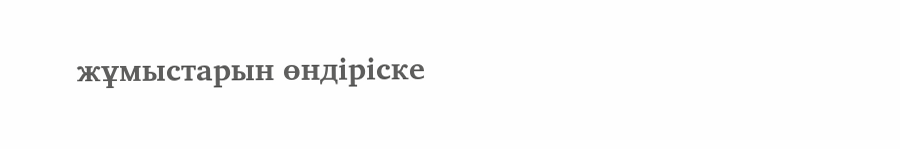жұмыстарын өндіріске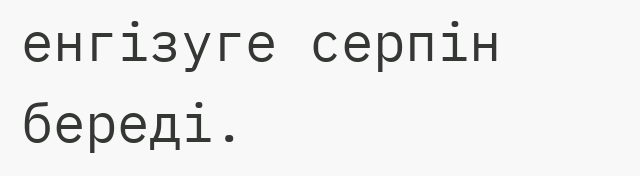енгізуге серпін береді.